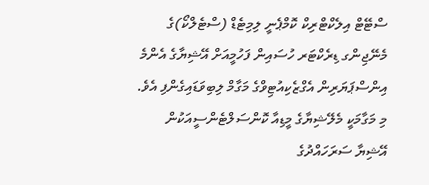ސްޓޭޓް އިލެކްޓްރިކް ކޮމްޕެނީ ލިމިޓެޑް (ސްޓެލްކޯ)ގެ މެނޭޖިންގ ޑިރެކްޓަރ ހުސައިން ފަހުމީއަށް އޭޝިޔާގެ އެންމެ އިންސްޕަޔަރިން އެގްޒެކިއުޓިވްގެ މަގާމް ލިބިވަޑައިގެންފި އެވެ.
މި މަގާމަކީ މެލޭޝިޔާގެ މީޑިއާ ކޮންސަލްޓެންސީއަކުން އޭޝިޔާ ސަރަހައްދުގެ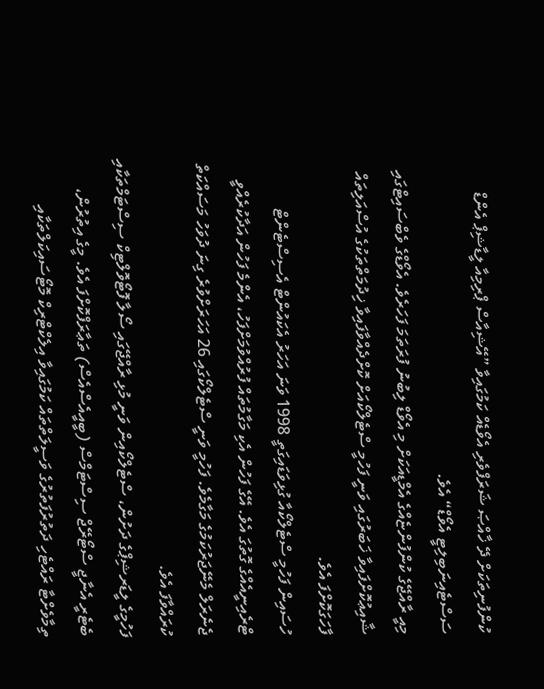ކުންފުނިތަކަށް ދޭ ޚާއްޞަ ޝަރަފްވެރި އެވޯޑެއް ކަމުގައިވާ ”އޭޝިއާސް ޕްރިމިއާ ލީޑާޝިޕް އެންޑް ސަސްޓެއިނަބިލިޓީ އެވޯޑް“ އެވެ.
މިއީ ރާއްޖޭގެ ކުންފުންޏެއްގެ އެމްޑީއަކަށް މި އެވޯޑް ލިބުނު ފުރަތަމަ ފަހަރެވެ. އެވޯޑްގެ ވެބްސައިޓްގައި ޝާއިޢުކޮށްފައިވާ ޚަބަރުގައި ވަނީ ފަހުމީ ސްޓެލްކޯއަށް ކޮށްދެއްވާފައިވާ ޚިދުމަތްތަކުގެ އުސްއަލިތައް ފާހަގަކޮށްފަ އެވެ.
ހުސައިން ފަހުމީ ސްޓެލްކޯއާ ގުޅިވަޑައިގަތީ 1998 ވަނަ އަހަރު އެކައުންޓް އެސިސްޓެންޓް ޓްރެއިނީއެއްގެ ގޮތުގަ އެވެ. އޭގެ ފަހުން އެކި މަގާމުތައް ފުރުއްވުމަށްފަހު، އެންމެ ފަހުން އަދާކުރެއްވީ ޖެނެރަލް މެނޭޖަރުކަމުގެ މަގާމެވެ. ފަހުމީ ވަނީ ސްޓެލްކޯގައި 26 އަހަރަށްވުރެ ގިނަ ދުވަހު މަސައްކަތް ކުރައްވާފަ އެވެ.
ފަހުމީގެ ލީޑަރޝިޕްގެ ދަށުން، ސްޓެލްކޯއިން ވަނީ މުޅި ރާއްޖޭގައި ސޯލާ ފޮޓޯވޮލްޓިކް ސިސްޓަމްތަކާއި ބެޓެރީ އެނާޖީ ސްޓޯރޭޖް ސިސްޓަމްސް (ބީއީއެސްއެސް) ތަޢާރަފްކޮށްފަ އެވެ. މީގެ އިތުރުން، ތިމާވެށްޓާ ރައްޓެހި ދަތުރުފަތުރުގެ ވަސީލަތްތައް ކަމުގައިވާ އިލެކްޓްރިކް މޮޓޯސައިކަލްތަކާއި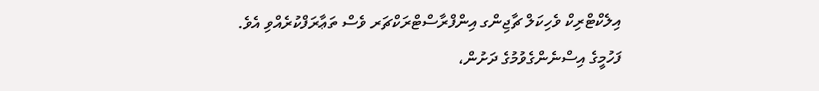އިލެކްޓްރިކް ވެހިކަލް ޗާޖިންގ އިންފްރާސްޓްރަކްޗަރ ވެސް ތަޢާރަފްކުރެއްވި އެވެ.
ފަހުމީގެ އިސްނެންގެވުމުގެ ދަށުން،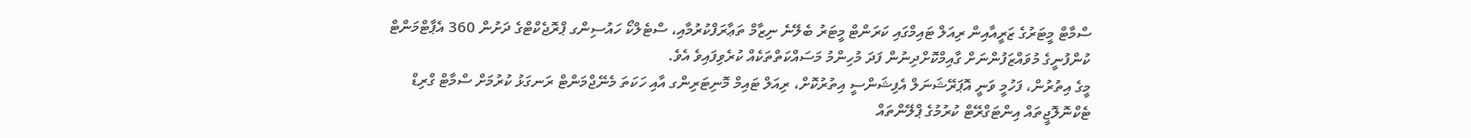ސްމާޓް މީޓަރުގެ ޒަރީއާއިން ރިއަލް ޓައިމްގައި ކަރަންޓް މީޓަރު ބެލޭނެ ނިޒާމް ތަޢާރަފްކުރުމާއި، ސްޓެލްކޯ ހައުސިންގ ޕްރޮޖެކްޓްގެ ދަށުން 360 އެޕާޓްމަންޓް ކުންފުނީގެ މުވައްޒަފުންނަށް ގާއިމްކޮށްދިނުން ފަދަ މުހިންމު މަސައްކަތްތަކެއް ކުރެވިފައިވެ އެވެ.
މީގެ އިތުރުން، ފަހުމީ ވަނީ އޮޕަރޭޝަނަލް އެފިޝަންސީ އިތުރުކޮށް، ރިއަލް ޓައިމް މޮނިޓަރިންގ އާއި ހަކަތަ މެނޭޖްމަންޓް ރަނގަޅު ކުރުމަށް ސްމާޓް ގްރިޑް ޓެކްނޮލޮޖީތައް އިންޓަގްރޭޓް ކުރުމުގެ ޕްލޭންތައް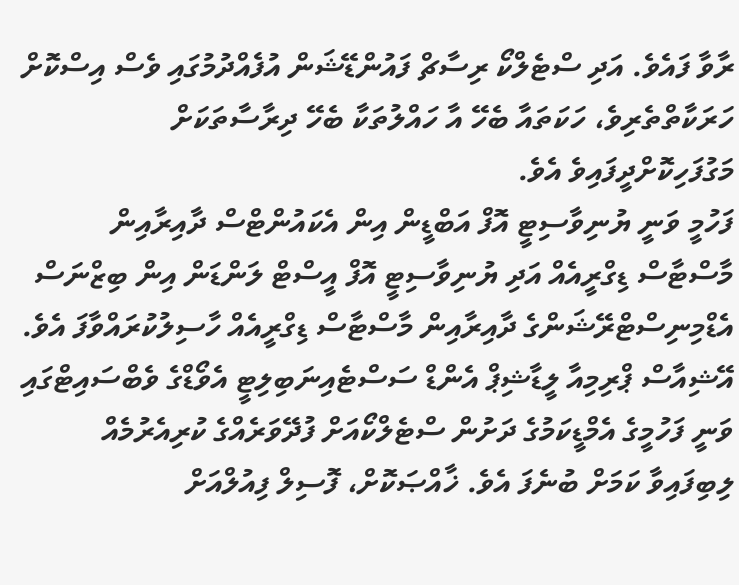ރާވާ ފައެވެ. އަދި ސްޓެލްކޯ ރިސާޗް ފައުންޑޭޝަން އުފެއްދުމުގައި ވެސް އިސްކޮށް ހަރަކާތްތެރިވެ، ހަކަތައާ ބެހޭ އާ ހައްލުތަކާ ބެހޭ ދިރާސާތަކަށް މަގުފަހިކޮށްދީފައިވެ އެވެ.
ފަހުމީ ވަނީ ޔުނިވާސިޓީ އޮފް އަބްޑީން އިން އެކައުންޓްސް ދާއިރާއިން މާސްޓާސް ޑިގްރީއެއް އަދި ޔުނިވާސިޓީ އޮފް އީސްޓް ލަންޑަން އިން ބިޒްނަސް އެޑްމިނިސްޓްރޭޝަންގެ ދާއިރާއިން މާސްޓާސް ޑިގްރީއެއް ހާސިލުކުރައްވާފަ އެވެ.
އޭޝިއާސް ޕްރިމިއާ ލީޑާޝިޕް އެންޑް ސަސްޓެއިނަބިލިޓީ އެވޯޑްގެ ވެބްސައިޓްގައި ވަނީ ފަހުމީގެ އެމްޑީކަމުގެ ދަށުން ސްޓެލްކޯއަށް ފުދޭވަރެއްގެ ކުރިއެރުމެއް ލިބިފައިވާ ކަމަށް ބުނެފަ އެވެ. ޚާއްޞަކޮށް، ފޮސިލް ފިއުލްއަށް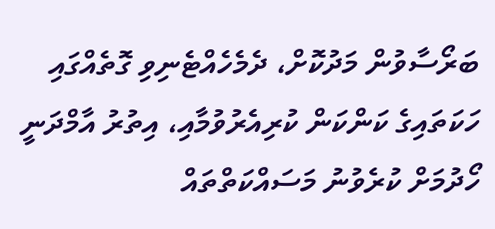ބަރޯސާވުން މަދުކޮށް، ދެމެހެއްޓެނިވި ގޮތެއްގައި ހަކަތައިގެ ކަންކަން ކުރިއެރުވުމާއި، އިތުރު އާމްދަނީ ހޯދުމަށް ކުރެވުނު މަސައްކަތްތައް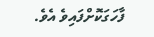ފާހަގަކޮށްފައިވެ އެވެ.